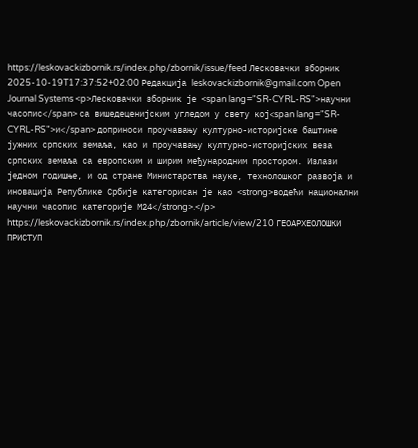https://leskovackizbornik.rs/index.php/zbornik/issue/feed Лесковачки зборник 2025-10-19T17:37:52+02:00 Редакција leskovackizbornik@gmail.com Open Journal Systems <p>Лесковачки зборник је <span lang="SR-CYRL-RS">научни часопис</span> са вишедеценијским угледом у свету кој<span lang="SR-CYRL-RS">и</span> доприноси проучавању културно-историјске баштине јужних српских земаља, као и проучавању културно-историјских веза српских земаља са европским и ширим међународним простором. Излази једном годишње, и од стране Министарства науке, технолошког развоја и иновација Републике Србије категорисан је као <strong>водећи национални научни часопис категорије М24</strong>.</p> https://leskovackizbornik.rs/index.php/zbornik/article/view/210 ГЕОАРХЕОЛОШКИ ПРИСТУП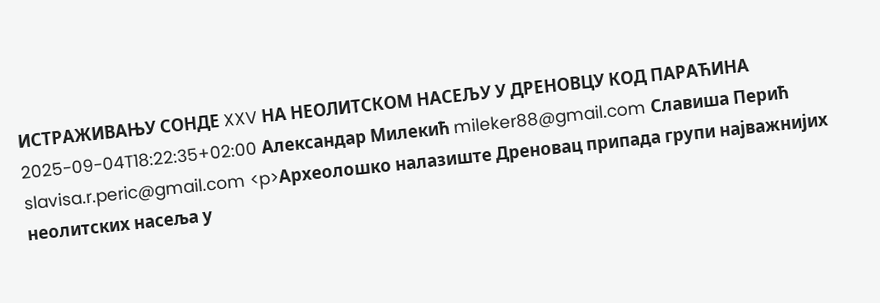ИСТРАЖИВАЊУ СОНДЕ XXV НА НЕОЛИТСКОМ НАСЕЉУ У ДРЕНОВЦУ КОД ПАРАЋИНА 2025-09-04T18:22:35+02:00 Александар Милекић mileker88@gmail.com Славиша Перић slavisa.r.peric@gmail.com <p>Археолошко налазиште Дреновац припада групи најважнијих неолитских насеља у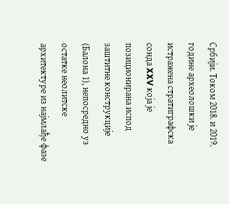Србији. Током 2018. и 2019. године археолошки је истражена стратиграфска сонда XXV која је позиционирана испод заштитне конструкције (Балона 1), непосредно уз остатке неолитске архитектуре из најмлађе фазе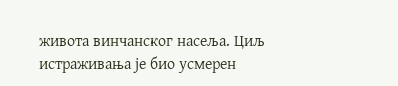живота винчанског насеља. Циљ истраживања је био усмерен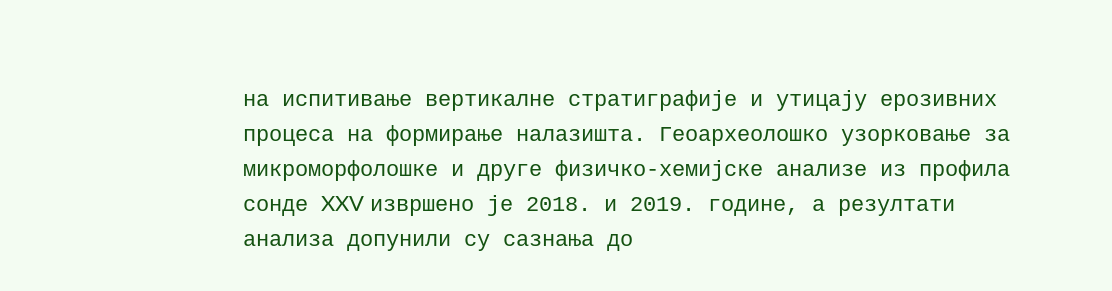на испитивање вертикалне стратиграфије и утицају ерозивних процеса на формирање налазишта. Геоархеолошко узорковање за микроморфолошке и друге физичко-хемијске анализе из профила сонде XXV извршено је 2018. и 2019. године, а резултати анализа допунили су сазнања до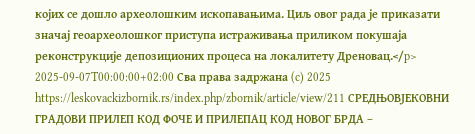којих се дошло археолошким ископавањима. Циљ овог рада је приказати значај геоархеолошког приступа истраживања приликом покушаја реконструкције депозиционих процеса на локалитету Дреновац.</p> 2025-09-07T00:00:00+02:00 Сва права задржана (c) 2025 https://leskovackizbornik.rs/index.php/zbornik/article/view/211 СРЕДЊОВЈЕКОВНИ ГРАДОВИ ПРИЛЕП КОД ФОЧЕ И ПРИЛЕПАЦ КОД НОВОГ БРДА –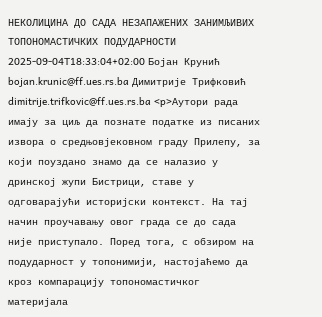НЕКОЛИЦИНА ДО САДА НЕЗАПАЖЕНИХ ЗАНИМЉИВИХ ТОПОНОМАСТИЧКИХ ПОДУДАРНОСТИ 2025-09-04T18:33:04+02:00 Бојан Крунић bojan.krunic@ff.ues.rs.ba Димитрије Трифковић dimitrije.trifkovic@ff.ues.rs.ba <p>Аутори рада имају за циљ да познате податке из писаних извора о средњовјековном граду Прилепу, за који поуздано знамо да се налазио у дринској жупи Бистрици, ставе у одговарајући историјски контекст. На тај начин проучавању овог града се до сада није приступало. Поред тога, с обзиром на подударност у топонимији, настојаћемо да кроз компарацију топономастичког материјала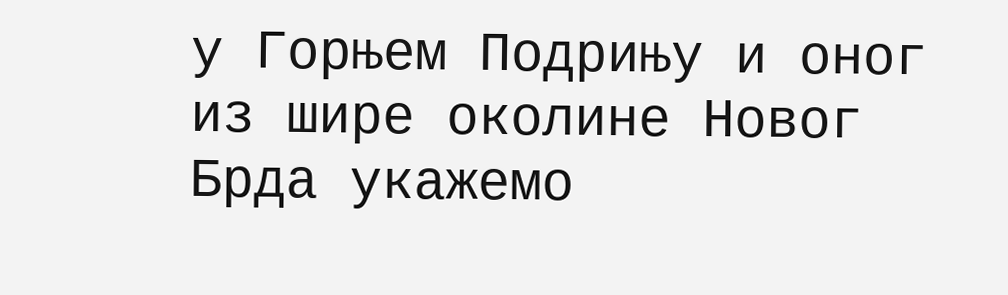у Горњем Подрињу и оног из шире околине Новог Брда укажемо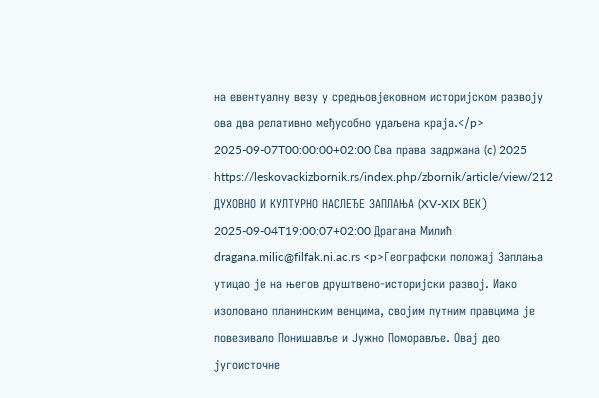на евентуалну везу у средњовјековном историјском развоју ова два релативно међусобно удаљена краја.</p> 2025-09-07T00:00:00+02:00 Сва права задржана (c) 2025 https://leskovackizbornik.rs/index.php/zbornik/article/view/212 ДУХОВНО И КУЛТУРНО НАСЛЕЂЕ ЗАПЛАЊА (XV-XIX ВЕК) 2025-09-04T19:00:07+02:00 Драгана Милић dragana.milic@filfak.ni.ac.rs <p>Географски положај Заплања утицао је на његов друштвено-историјски развој. Иако изоловано планинским венцима, својим путним правцима је повезивало Понишавље и Јужно Поморавље. Овај део југоисточне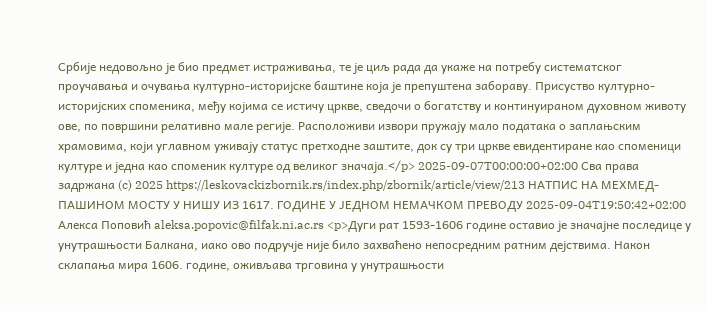Србије недовољно је био предмет истраживања, те је циљ рада да укаже на потребу систематског проучавања и очувања културно-историјске баштине која је препуштена забораву. Присуство културно-историјских споменика, међу којима се истичу цркве, сведочи о богатству и континуираном духовном животу ове, по површини релативно мале регије. Расположиви извори пружају мало података о заплањским храмовима, који углавном уживају статус претходне заштите, док су три цркве евидентиране као споменици културе и једна као споменик културе од великог значаја.</p> 2025-09-07T00:00:00+02:00 Сва права задржана (c) 2025 https://leskovackizbornik.rs/index.php/zbornik/article/view/213 НАТПИС НА МЕХМЕД-ПАШИНОМ МОСТУ У НИШУ ИЗ 1617. ГОДИНЕ У ЈЕДНОМ НЕМАЧКОМ ПРЕВОДУ 2025-09-04T19:50:42+02:00 Алекса Поповић aleksa.popovic@filfak.ni.ac.rs <p>Дуги рат 1593-1606 године оставио је значајне последице у унутрашњости Балкана, иако ово подручје није било захваћено непосредним ратним дејствима. Након склапања мира 1606. године, оживљава трговина у унутрашњости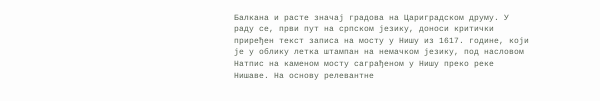Балкана и расте значај градова на Цариградском друму. У раду се, први пут на српском језику, доноси критички приређен текст записа на мосту у Нишу из 1617. године, који је у облику летка штампан на немачком језику, под насловом Натпис на каменом мосту саграђеном у Нишу преко реке Нишаве. На основу релевантне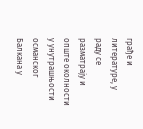грађе и литературе, у раду се разматрају и опште околности у унутрашњости османског Балкана у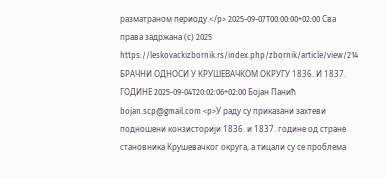разматраном периоду.</p> 2025-09-07T00:00:00+02:00 Сва права задржана (c) 2025 https://leskovackizbornik.rs/index.php/zbornik/article/view/214 БРАЧНИ ОДНОСИ У КРУШЕВАЧКОМ ОКРУГУ 1836. И 1837. ГОДИНЕ 2025-09-04T20:02:06+02:00 Бојан Панић bojan.scp@gmail.com <p>У раду су приказани захтеви подношени конзисторији 1836. и 1837. године од стране становника Крушевачког округа, а тицали су се проблема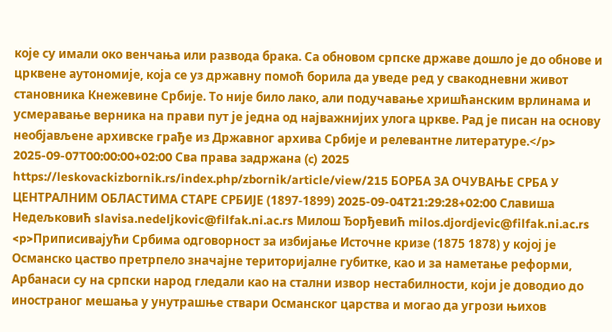које су имали око венчања или развода брака. Са обновом српске државе дошло је до обнове и црквене аутономије, која се уз државну помоћ борила да уведе ред у свакодневни живот становника Кнежевине Србије. То није било лако, али подучавање хришћанским врлинама и усмеравање верника на прави пут је једна од најважнијих улога цркве. Рад је писан на основу необјављене архивске грађе из Државног архива Србије и релевантне литературе.</p> 2025-09-07T00:00:00+02:00 Сва права задржана (c) 2025 https://leskovackizbornik.rs/index.php/zbornik/article/view/215 БОРБА ЗА ОЧУВАЊЕ СРБА У ЦЕНТРАЛНИМ ОБЛАСТИМА СТАРЕ СРБИЈЕ (1897-1899) 2025-09-04T21:29:28+02:00 Славиша Недељковић slavisa.nedeljkovic@filfak.ni.ac.rs Милош Ђорђевић milos.djordjevic@filfak.ni.ac.rs <p>Приписивајући Србима одговорност за избијање Источне кризе (1875 1878) у којој је Османско цаство претрпело значајне територијалне губитке, као и за наметање реформи, Арбанаси су на српски народ гледали као на стални извор нестабилности, који је доводио до иностраног мешања у унутрашње ствари Османског царства и могао да угрози њихов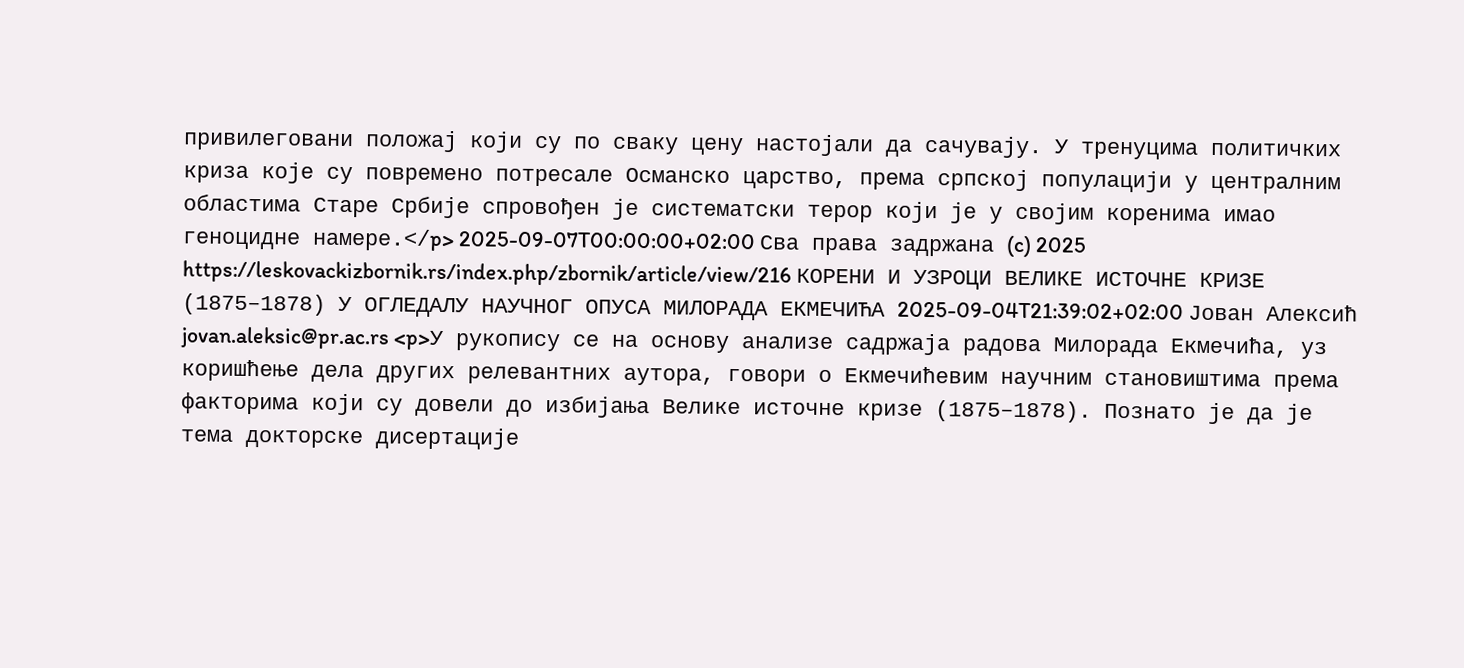привилеговани положај који су по сваку цену настојали да сачувају. У тренуцима политичких криза које су повремено потресале Османско царство, према српској популацији у централним областима Старе Србије спровођен је систематски терор који је у својим коренима имао геноцидне намере.</p> 2025-09-07T00:00:00+02:00 Сва права задржана (c) 2025 https://leskovackizbornik.rs/index.php/zbornik/article/view/216 КОРЕНИ И УЗРОЦИ ВЕЛИКЕ ИСТОЧНЕ КРИЗЕ (1875–1878) У ОГЛЕДАЛУ НАУЧНОГ ОПУСА МИЛОРАДА ЕКМЕЧИЋА 2025-09-04T21:39:02+02:00 Јован Алексић jovan.aleksic@pr.ac.rs <p>У рукопису се на основу анализе садржаја радова Милорада Екмечића, уз коришћење дела других релевантних аутора, говори о Екмечићевим научним становиштима према факторима који су довели до избијања Велике источне кризе (1875–1878). Познато је да је тема докторске дисертације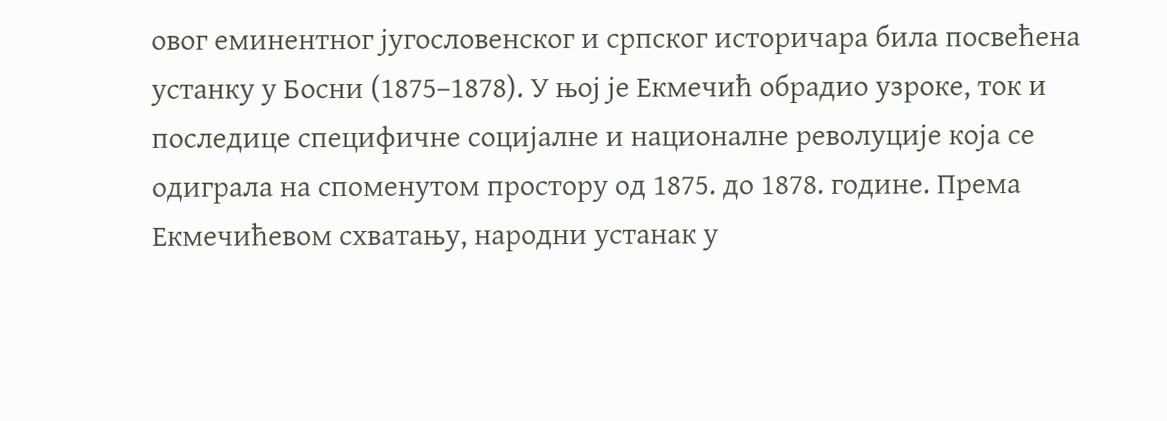овог еминентног југословенског и српског историчара била посвећена устанку у Босни (1875–1878). У њој је Екмечић обрадио узроке, ток и последице специфичне социјалне и националне револуције која се одиграла на споменутом простору од 1875. до 1878. године. Према Екмечићевом схватању, народни устанак у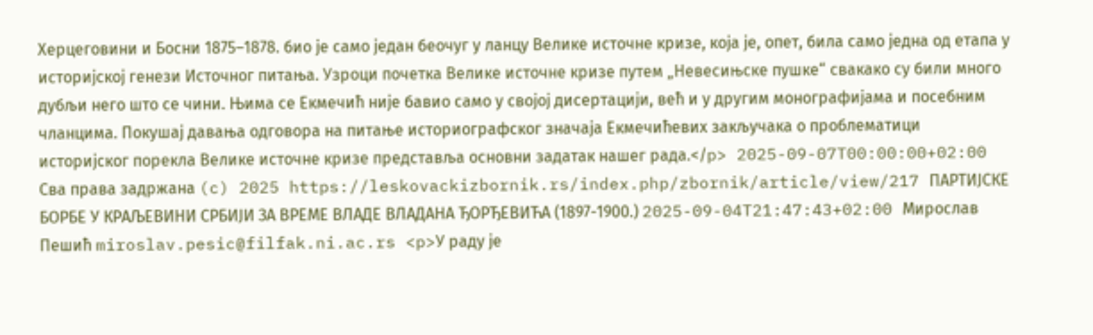Херцеговини и Босни 1875–1878. био је само један беочуг у ланцу Велике источне кризе, која је, опет, била само једна од етапа у историјској генези Источног питања. Узроци почетка Велике источне кризе путем „Невесињске пушке“ свакако су били много дубљи него што се чини. Њима се Екмечић није бавио само у својој дисертацији, већ и у другим монографијама и посебним чланцима. Покушај давања одговора на питање историографског значаја Екмечићевих закључака о проблематици историјског порекла Велике источне кризе представља основни задатак нашег рада.</p> 2025-09-07T00:00:00+02:00 Сва права задржана (c) 2025 https://leskovackizbornik.rs/index.php/zbornik/article/view/217 ПАРТИЈСКЕ БОРБЕ У КРАЉЕВИНИ СРБИЈИ ЗА ВРЕМЕ ВЛАДЕ ВЛАДАНА ЂОРЂЕВИЋА (1897-1900.) 2025-09-04T21:47:43+02:00 Мирослав Пешић miroslav.pesic@filfak.ni.ac.rs <p>У раду је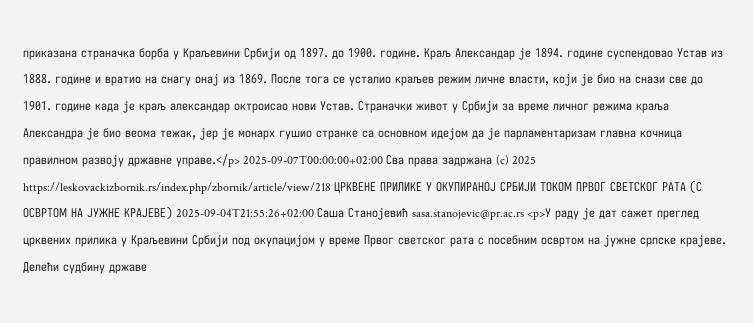приказана страначка борба у Краљевини Србији од 1897. до 1900. године. Краљ Александар је 1894. године суспендовао Устав из 1888. године и вратио на снагу онај из 1869. После тога се усталио краљев режим личне власти, који је био на снази све до 1901. године када је краљ александар октроисао нови Устав. Страначки живот у Србији за време личног режима краља Александра је био веома тежак, јер је монарх гушио странке са основном идејом да је парламентаризам главна кочница правилном развоју државне управе.</p> 2025-09-07T00:00:00+02:00 Сва права задржана (c) 2025 https://leskovackizbornik.rs/index.php/zbornik/article/view/218 ЦРКВЕНЕ ПРИЛИКЕ У ОКУПИРАНОЈ СРБИЈИ ТОКОМ ПРВОГ СВЕТСКОГ РАТА (С ОСВРТОМ НА ЈУЖНЕ КРАЈЕВЕ) 2025-09-04T21:55:26+02:00 Саша Станојевић sasa.stanojevic@pr.ac.rs <p>У раду је дат сажет преглед црквених прилика у Краљевини Србији под окупацијом у време Првог светског рата с посебним освртом на јужне српске крајеве. Делећи судбину државе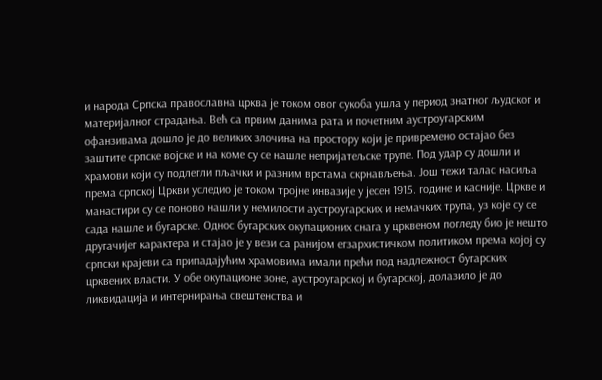и народа Српска православна црква је током овог сукоба ушла у период знатног људског и материјалног страдања. Већ са првим данима рата и почетним аустроугарским офанзивама дошло је до великих злочина на простору који је привремено остајао без заштите српске војске и на коме су се нашле непријатељске трупе. Под удар су дошли и храмови који су подлегли пљачки и разним врстама скрнављења. Још тежи талас насиља према српској Цркви уследио је током тројне инвазије у јесен 1915. године и касније. Цркве и манастири су се поново нашли у немилости аустроугарских и немачких трупа, уз које су се сада нашле и бугарске. Однос бугарских окупационих снага у црквеном погледу био је нешто другачијег карактера и стајао је у вези са ранијом егзархистичком политиком према којој су српски крајеви са припадајућим храмовима имали прећи под надлежност бугарских црквених власти. У обе окупационе зоне, аустроугарској и бугарској, долазило је до ликвидација и интернирања свештенства и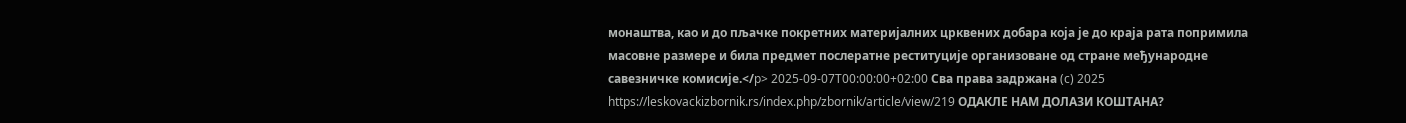монаштва, као и до пљачке покретних материјалних црквених добара која је до краја рата попримила масовне размере и била предмет послератне реституције организоване од стране међународне савезничке комисије.</p> 2025-09-07T00:00:00+02:00 Сва права задржана (c) 2025 https://leskovackizbornik.rs/index.php/zbornik/article/view/219 ОДАКЛЕ НАМ ДОЛАЗИ КОШТАНА?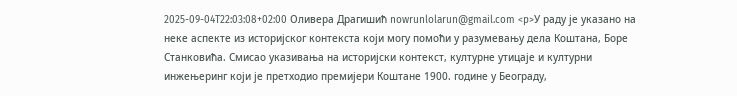2025-09-04T22:03:08+02:00 Оливера Драгишић nowrunlolarun@gmail.com <p>У раду је указано на неке аспекте из историјског контекста који могу помоћи у разумевању дела Коштана, Боре Станковића. Смисао указивања на историјски контекст, културне утицаје и културни инжењеринг који је претходио премијери Коштане 1900. године у Београду,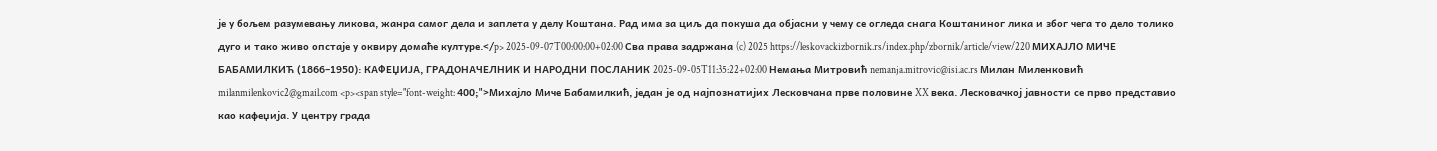је у бољем разумевању ликова, жанра самог дела и заплета у делу Коштана. Рад има за циљ да покуша да објасни у чему се огледа снага Коштаниног лика и због чега то дело толико дуго и тако живо опстаје у оквиру домаће културе.</p> 2025-09-07T00:00:00+02:00 Сва права задржана (c) 2025 https://leskovackizbornik.rs/index.php/zbornik/article/view/220 МИХАЈЛО МИЧЕ БАБАМИЛКИЋ (1866–1950): КАФЕЏИЈА, ГРАДОНАЧЕЛНИК И НАРОДНИ ПОСЛАНИК 2025-09-05T11:35:22+02:00 Немања Митровић nemanja.mitrovic@isi.ac.rs Милан Миленковић milanmilenkovic2@gmail.com <p><span style="font-weight: 400;">Михајло Миче Бабамилкић, један је од најпознатијих Лесковчана прве половине XX века. Лесковачкој јавности се прво представио као кафеџија. У центру града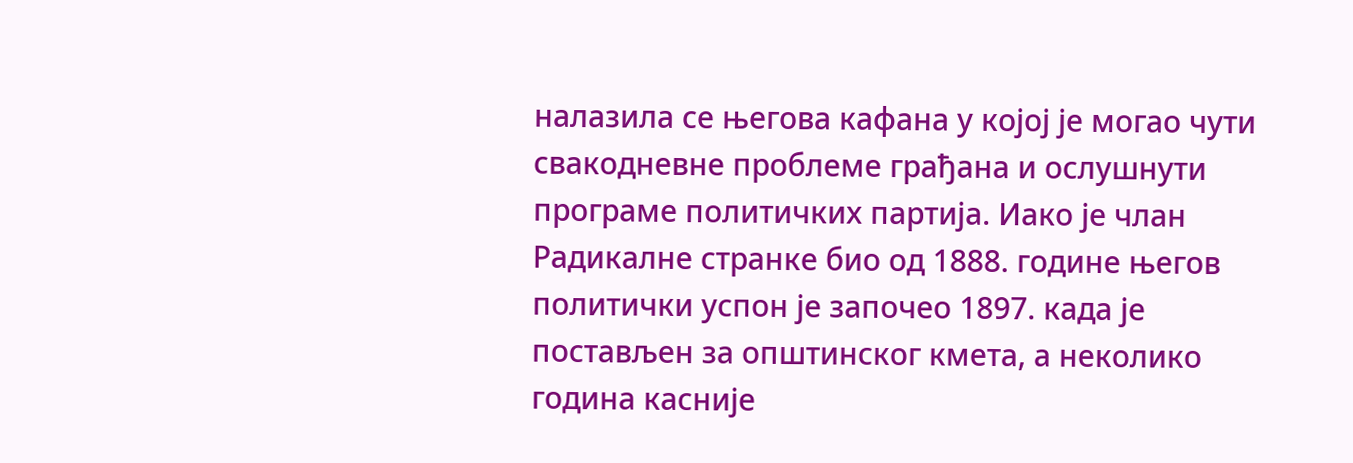налазила се његова кафана у којој је могао чути свакодневне проблеме грађана и ослушнути програме политичких партија. Иако је члан Радикалне странке био од 1888. године његов политички успон је започео 1897. када је постављен за општинског кмета, а неколико година касније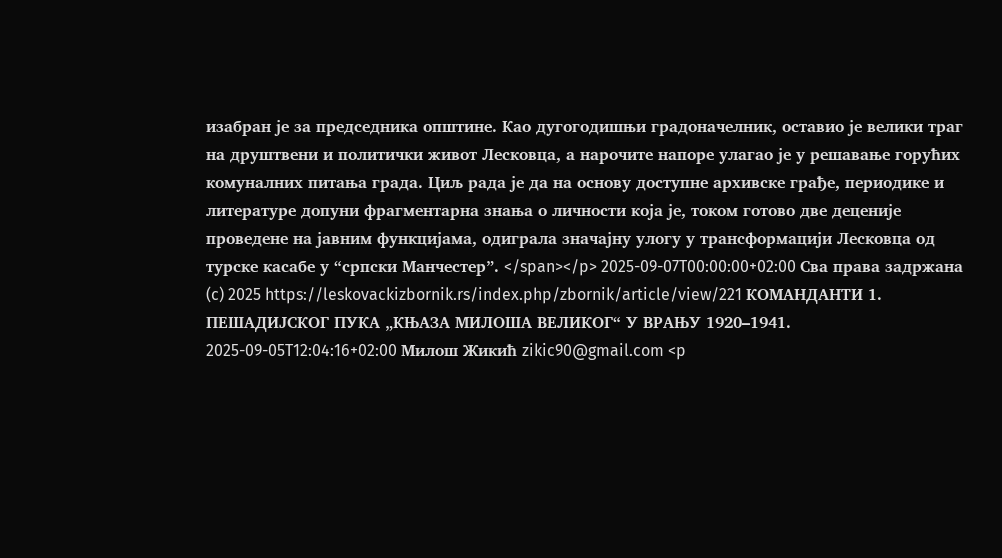изабран је за председника општине. Као дугогодишњи градоначелник, оставио је велики траг на друштвени и политички живот Лесковца, а нарочите напоре улагао је у решавање горућих комуналних питања града. Циљ рада је да на основу доступне архивске грађе, периодике и литературе допуни фрагментарна знања о личности која је, током готово две деценије проведене на јавним функцијама, одиграла значајну улогу у трансформацији Лесковца од турске касабе у “српски Манчестер”. </span></p> 2025-09-07T00:00:00+02:00 Сва права задржана (c) 2025 https://leskovackizbornik.rs/index.php/zbornik/article/view/221 КОМАНДАНТИ 1. ПЕШАДИЈСКОГ ПУКА „КЊАЗА МИЛОША ВЕЛИКОГ“ У ВРАЊУ 1920–1941. 2025-09-05T12:04:16+02:00 Милош Жикић zikic90@gmail.com <p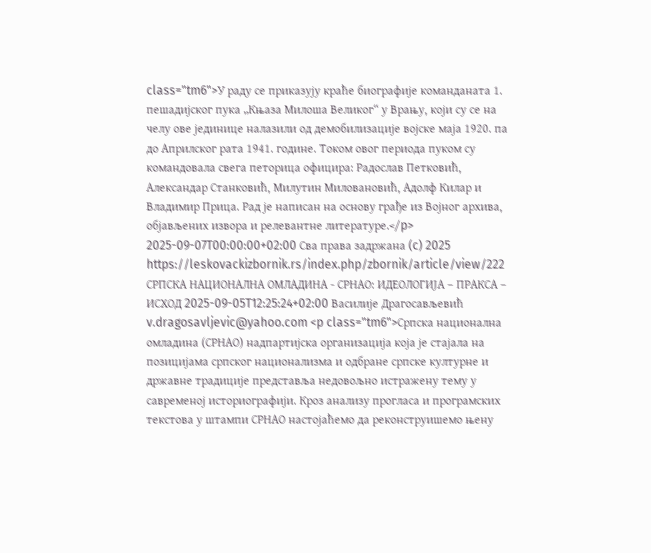class="tm6">У раду се приказују краће биографије команданата 1. пешадијског пука „Књаза Милоша Великог“ у Врању, који су се на челу ове јединице налазили од демобилизације војске маја 1920. па до Априлског рата 1941. године. Током овог периода пуком су командовала свега петорица официра: Радослав Петковић, Александар Станковић, Милутин Миловановић, Адолф Килар и Владимир Прица. Рад је написан на основу грађе из Војног архива, објављених извора и релевантне литературе.</p> 2025-09-07T00:00:00+02:00 Сва права задржана (c) 2025 https://leskovackizbornik.rs/index.php/zbornik/article/view/222 СРПСКА НАЦИОНАЛНА ОМЛАДИНА - СРНАО: ИДЕОЛОГИЈА – ПРАКСА – ИСХОД 2025-09-05T12:25:24+02:00 Василије Драгосављевић v.dragosavljevic@yahoo.com <p class="tm6">Српска национална омладина (СРНАО) надпартијска организација која је стајала на позицијама српског национализма и одбране српске културне и државне традиције представља недовољно истражену тему у савременој историографији. Кроз анализу прогласа и програмских текстова у штампи СРНАО настојаћемо да реконструишемо њену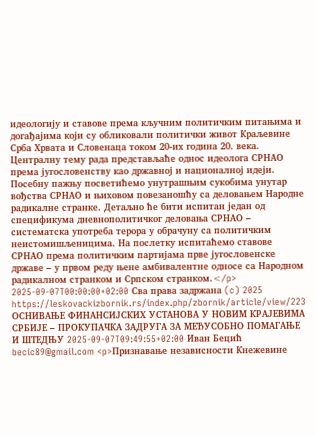идеологију и ставове према кључним политичким питањима и догађајима који су обликовали политички живот Краљевине Срба Хрвата и Словенаца током 20-их година 20. века. Централну тему рада представљаће однос идеолога СРНАО према југословенству као државној и националној идеји. Посебну пажњу посветићемо унутрашњим сукобима унутар вођства СРНАО и њиховом повезаношћу са деловањем Народне радикалне странке. Детаљно ће бити испитан један од спецификума дневнополитичког деловања СРНАО – систематска употреба терора у обрачуну са политичким неистомишљеницима. На послетку испитаћемо ставове СРНАО према политичким партијама прве југословенске државе – у првом реду њене амбивалентне односе са Народном радикалном странком и Српском странком.</p> 2025-09-07T00:00:00+02:00 Сва права задржана (c) 2025 https://leskovackizbornik.rs/index.php/zbornik/article/view/223 ОСНИВАЊЕ ФИНАНСИЈСКИХ УСТАНОВА У НОВИМ КРАЈЕВИМА СРБИЈЕ – ПРОКУПАЧКА ЗАДРУГА ЗА МЕЂУСОБНО ПОМАГАЊЕ И ШТЕДЊУ 2025-09-07T09:49:55+02:00 Иван Бецић becic89@gmail.com <p>Признавање независности Кнежевине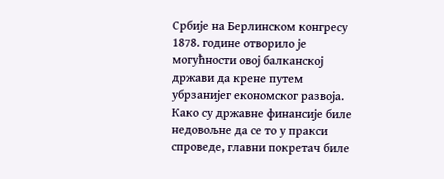Србије на Берлинском конгресу 1878. године отворило је могућности овој балканској држави да крене путем убрзанијег економског развоја. Како су државне финансије биле недовољне да се то у пракси спроведе, главни покретач биле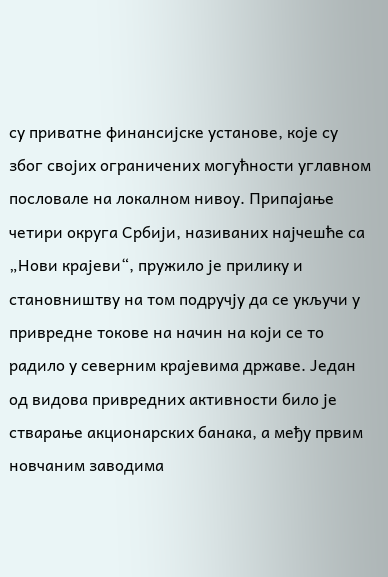су приватне финансијске установе, које су због својих ограничених могућности углавном пословале на локалном нивоу. Припајање четири округа Србији, називаних најчешће са „Нови крајеви“, пружило је прилику и становништву на том подручју да се укључи у привредне токове на начин на који се то радило у северним крајевима државе. Један од видова привредних активности било је стварање акционарских банака, а међу првим новчаним заводима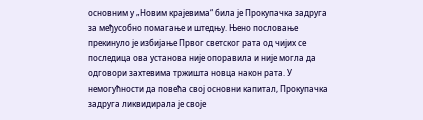основним у „Новим крајевима“ била је Прокупачка задруга за међусобно помагање и штедњу. Њено пословање прекинуло је избијање Првог светског рата од чијих се последица ова установа није опоравила и није могла да одговори захтевима тржишта новца након рата. У немогућности да повећа свој основни капитал, Прокупачка задруга ликвидирала је своје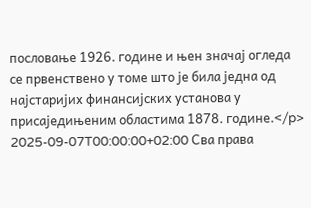пословање 1926. године и њен значај огледа се првенствено у томе што је била једна од најстаријих финансијских установа у присаједињеним областима 1878. године.</p> 2025-09-07T00:00:00+02:00 Сва права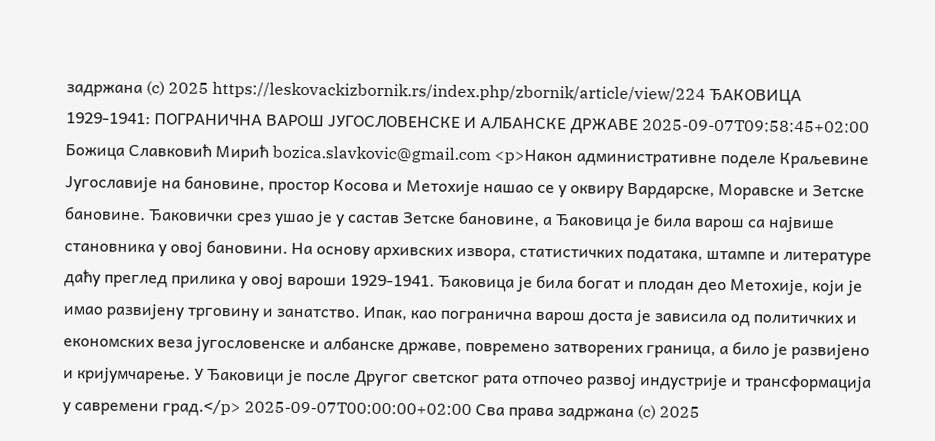задржана (c) 2025 https://leskovackizbornik.rs/index.php/zbornik/article/view/224 ЂАКОВИЦА 1929-1941: ПОГРАНИЧНА ВАРОШ ЈУГОСЛОВЕНСКЕ И АЛБАНСКЕ ДРЖАВЕ 2025-09-07T09:58:45+02:00 Божица Славковић Мирић bozica.slavkovic@gmail.com <p>Након административне поделе Краљевине Југославије на бановине, простор Косова и Метохије нашао се у оквиру Вардарске, Моравске и Зетске бановине. Ђаковички срез ушао је у састав Зетске бановине, а Ђаковица је била варош са највише становника у овој бановини. На основу архивских извора, статистичких података, штампе и литературе даћу преглед прилика у овој вароши 1929-1941. Ђаковица је била богат и плодан део Метохије, који је имао развијену трговину и занатство. Ипак, као погранична варош доста је зависила од политичких и економских веза југословенске и албанске државе, повремено затворених граница, а било је развијено и кријумчарење. У Ђаковици је после Другог светског рата отпочео развој индустрије и трансформација у савремени град.</p> 2025-09-07T00:00:00+02:00 Сва права задржана (c) 2025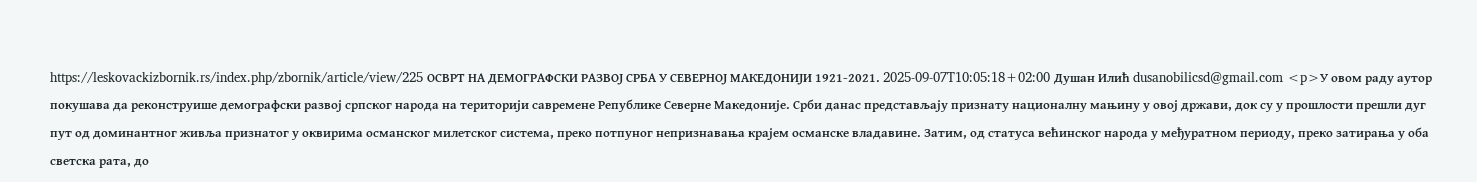https://leskovackizbornik.rs/index.php/zbornik/article/view/225 ОСВРТ НА ДЕМОГРАФСКИ РАЗВОЈ СРБА У СЕВЕРНОЈ МАКЕДОНИЈИ 1921-2021. 2025-09-07T10:05:18+02:00 Душан Илић dusanobilicsd@gmail.com <p>У овом раду аутор покушава да реконструише демографски развој српског народа на територији савремене Републике Северне Македоније. Срби данас представљају признату националну мањину у овој држави, док су у прошлости прешли дуг пут од доминантног живља признатог у оквирима османског милетског система, преко потпуног непризнавања крајем османске владавине. Затим, од статуса већинског народа у међуратном периоду, преко затирања у оба светска рата, до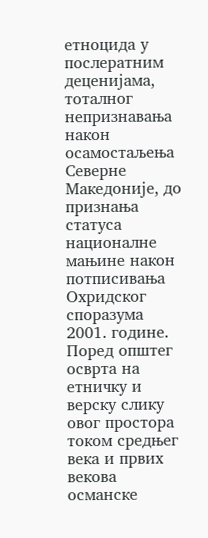етноцида у послератним деценијама, тоталног непризнавања након осамостаљења Северне Македоније, до признања статуса националне мањине након потписивања Охридског споразума 2001. године. Поред општег осврта на етничку и верску слику овог простора током средњег века и првих векова османске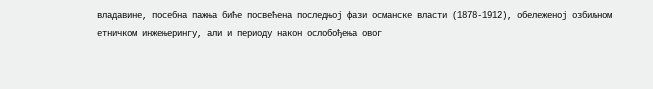владавине, посебна пажња биће посвећена последњој фази османске власти (1878-1912), обележеној озбиљном етничком инжењерингу, али и периоду након ослобођења овог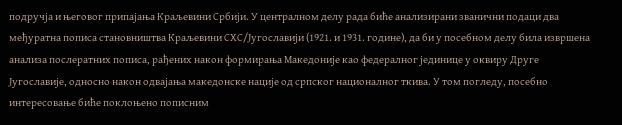подручја и његовог припајања Краљевини Србији. У централном делу рада биће анализирани званични подаци два међуратна пописа становништва Краљевини СХС/Југославији (1921. и 1931. године), да би у посебном делу била извршена анализа послератних пописа, рађених након формирања Македоније као федералног јединице у оквиру Друге Југославије, односно након одвајања македонске нације од српског националног ткива. У том погледу, посебно интересовање биће поклоњено пописним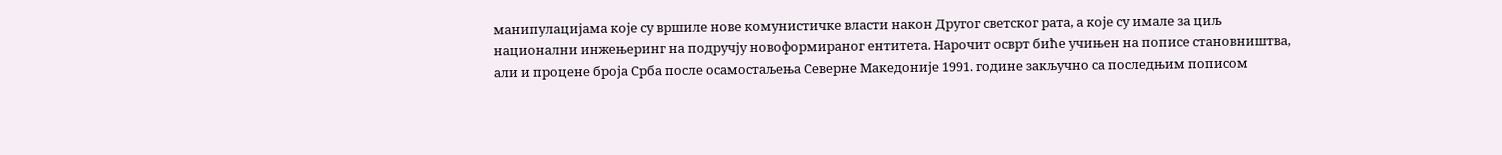манипулацијама које су вршиле нове комунистичке власти након Другог светског рата, а које су имале за циљ национални инжењеринг на подручју новоформираног ентитета. Нарочит осврт биће учињен на пописе становништва, али и процене броја Срба после осамостаљења Северне Македоније 1991. године закључно са последњим пописом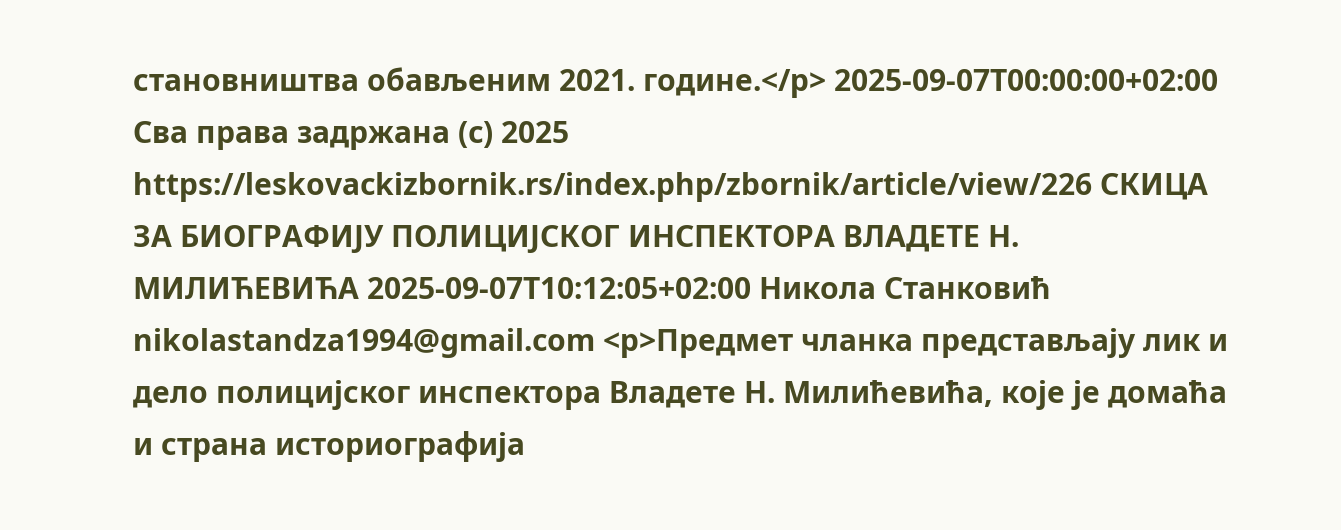становништва обављеним 2021. године.</p> 2025-09-07T00:00:00+02:00 Сва права задржана (c) 2025 https://leskovackizbornik.rs/index.php/zbornik/article/view/226 СКИЦА ЗА БИОГРАФИЈУ ПОЛИЦИЈСКОГ ИНСПЕКТОРА ВЛАДЕТЕ Н. МИЛИЋЕВИЋА 2025-09-07T10:12:05+02:00 Никола Станковић nikolastandza1994@gmail.com <p>Предмет чланка представљају лик и дело полицијског инспектора Владете Н. Милићевића, које је домаћа и страна историографија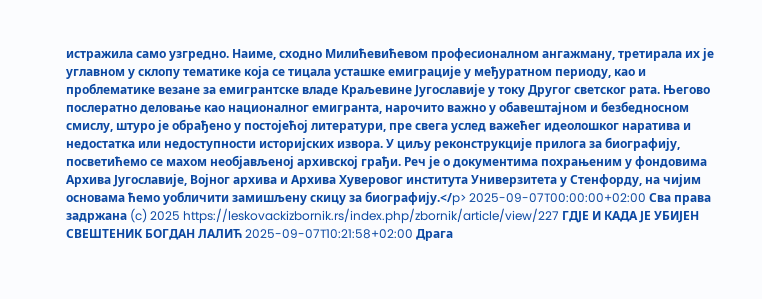истражила само узгредно. Наиме, сходно Милићевићевом професионалном ангажману, третирала их је углавном у склопу тематике која се тицала усташке емиграције у међуратном периоду, као и проблематике везане за емигрантске владе Краљевине Југославије у току Другог светског рата. Његово послератно деловање као националног емигранта, нарочито важно у обавештајном и безбедносном смислу, штуро је обрађено у постојећој литератури, пре свега услед важећег идеолошког наратива и недостатка или недоступности историјских извора. У циљу реконструкције прилога за биографију, посветићемо се махом необјављеној архивској грађи. Реч је о документима похрањеним у фондовима Архива Југославије, Војног архива и Архива Хуверовог института Универзитета у Стенфорду, на чијим основама ћемо уобличити замишљену скицу за биографију.</p> 2025-09-07T00:00:00+02:00 Сва права задржана (c) 2025 https://leskovackizbornik.rs/index.php/zbornik/article/view/227 ГДЈЕ И КАДА ЈЕ УБИЈЕН СВЕШТЕНИК БОГДАН ЛАЛИЋ 2025-09-07T10:21:58+02:00 Драга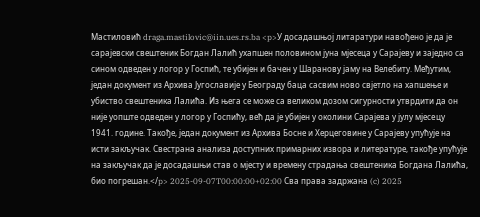Мастиловић draga.mastilovic@iin.ues.rs.ba <p>У досадашњој литарaтури навођено је да је сарајевски свештеник Богдан Лалић ухапшен половином јуна мјесеца у Сарајеву и заједно са сином одведен у логор у Госпић, те убијен и бачен у Шаранову јаму на Велебиту. Међутим, један документ из Архива Југославије у Београду баца сасвим ново свјетло на хапшење и убиство свештеника Лалића. Из њега се може са великом дозом сигурности утврдити да он није уопште одведен у логор у Госпићу, већ да је убијен у околини Сарајева у јулу мјесeцу 1941. године. Такође, један документ из Архива Босне и Херцеговине у Сарајеву упућује на исти закључак. Свестрана анализа доступних примарних извора и литературе, такође упућује на закључак да је досадашњи став о мјесту и времену страдања свештеника Богдана Лалића, био погрешан.</p> 2025-09-07T00:00:00+02:00 Сва права задржана (c) 2025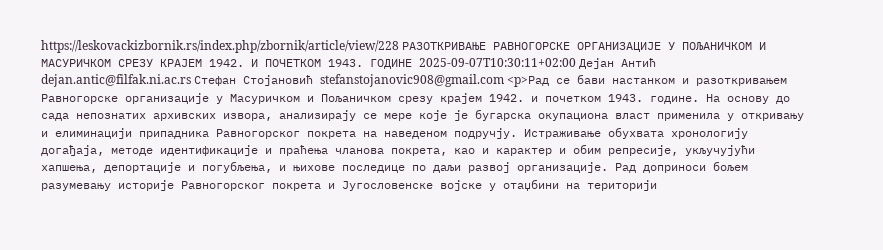https://leskovackizbornik.rs/index.php/zbornik/article/view/228 РАЗОТКРИВАЊЕ РАВНОГОРСКЕ ОРГАНИЗАЦИЈЕ У ПОЉАНИЧКОМ И МАСУРИЧКОМ СРЕЗУ КРАЈЕМ 1942. И ПОЧЕТКОМ 1943. ГОДИНЕ 2025-09-07T10:30:11+02:00 Дејан Антић dejan.antic@filfak.ni.ac.rs Стефан Стојановић stefanstojanovic908@gmail.com <p>Рад се бави настанком и разоткривањем Равногорске организације у Масуричком и Пољаничком срезу крајем 1942. и почетком 1943. године. На основу до сада непознатих архивских извора, анализирају се мере које је бугарска окупациона власт применила у откривању и елиминацији припадника Равногорског покрета на наведеном подручју. Истраживање обухвата хронологију догађаја, методе идентификације и праћења чланова покрета, као и карактер и обим репресије, укључујући хапшења, депортације и погубљења, и њихове последице по даљи развој организације. Рад доприноси бољем разумевању историје Равногорског покрета и Југословенске војске у отаџбини на територији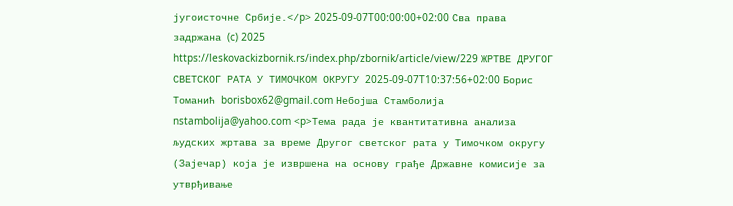југоисточне Србије.</p> 2025-09-07T00:00:00+02:00 Сва права задржана (c) 2025 https://leskovackizbornik.rs/index.php/zbornik/article/view/229 ЖРТВЕ ДРУГОГ СВЕТСКОГ РАТА У ТИМОЧКОМ ОКРУГУ 2025-09-07T10:37:56+02:00 Борис Томанић borisbox62@gmail.com Небојша Стамболија nstambolija@yahoo.com <p>Тема рада је квантитативна анализа људских жртава за време Другог светског рата у Тимочком округу (Зајечар) која је извршена на основу грађе Државне комисије за утврђивање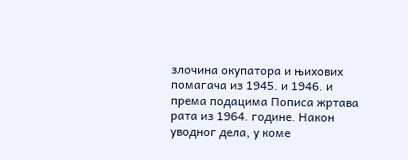злочина окупатора и њихових помагача из 1945. и 1946. и према подацима Пописа жртава рата из 1964. године. Након уводног дела, у коме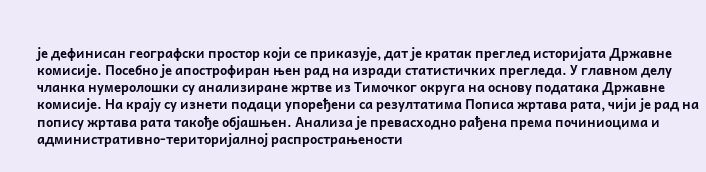је дефинисан географски простор који се приказује, дат је кратак преглед историјата Државне комисије. Посебно је апострофиран њен рад на изради статистичких прегледа. У главном делу чланка нумеролошки су анализиране жртве из Тимочког округа на основу података Државне комисије. На крају су изнети подаци упоређени са резултатима Пописа жртава рата, чији је рад на попису жртава рата такође објашњен. Анализа је превасходно рађена према починиоцима и административно-територијалној распрострањености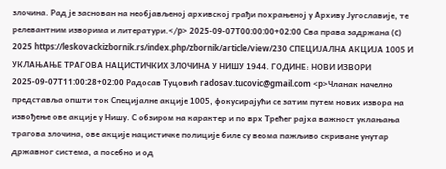злочина. Рад је заснован на необјављеној архивској грађи похрањеној у Архиву Југославије, те релевантним изворима и литератури.</p> 2025-09-07T00:00:00+02:00 Сва права задржана (c) 2025 https://leskovackizbornik.rs/index.php/zbornik/article/view/230 СПЕЦИЈАЛНА АКЦИЈА 1005 И УКЛАЊАЊЕ ТРАГОВА НАЦИСТИЧКИХ ЗЛОЧИНА У НИШУ 1944. ГОДИНЕ: НОВИ ИЗВОРИ 2025-09-07T11:00:28+02:00 Радосав Туцовић radosav.tucovic@gmail.com <p>Чланак начелно представља општи ток Специјалне акције 1005, фокусирајући се затим путем нових извора на извођење ове акције у Нишу. С обзиром на карактер и по врх Трећег рајха важност уклањања трагова злочина, ове акције нацистичке полиције биле су веома пажљиво скриване унутар државног система, а посебно и од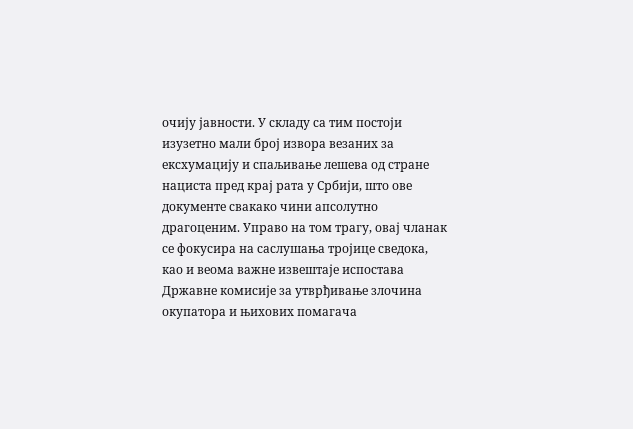очију јавности. У складу са тим постоји изузетно мали број извора везаних за ексхумацију и спаљивање лешева од стране нациста пред крај рата у Србији, што ове документе свакако чини апсолутно драгоценим. Управо на том трагу, овај чланак се фокусира на саслушања тројице сведока, као и веома важне извештаје испостава Државне комисије за утврђивање злочина окупатора и њихових помагача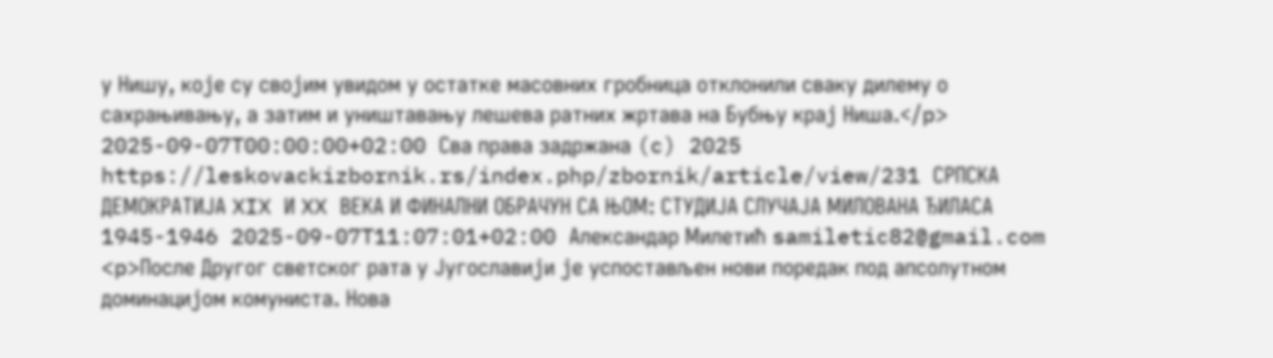у Нишу, које су својим увидом у остатке масовних гробница отклонили сваку дилему о сахрањивању, а затим и уништавању лешева ратних жртава на Бубњу крај Ниша.</p> 2025-09-07T00:00:00+02:00 Сва права задржана (c) 2025 https://leskovackizbornik.rs/index.php/zbornik/article/view/231 СРПСКА ДЕМОКРАТИЈА XIX И XX ВЕКА И ФИНАЛНИ ОБРАЧУН СА ЊОМ: СТУДИЈА СЛУЧАЈА МИЛОВАНА ЂИЛАСА 1945-1946 2025-09-07T11:07:01+02:00 Александар Милетић samiletic82@gmail.com <p>После Другог светског рата у Југославији је успостављен нови поредак под апсолутном доминацијом комуниста. Нова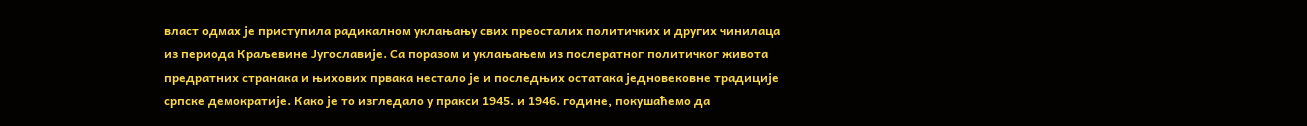власт одмах је приступила радикалном уклањању свих преосталих политичких и других чинилаца из периода Краљевине Југославије. Са поразом и уклањањем из послератног политичког живота предратних странака и њихових првака нестало је и последњих остатака једновековне традиције српске демократије. Како је то изгледало у пракси 1945. и 1946. године, покушаћемо да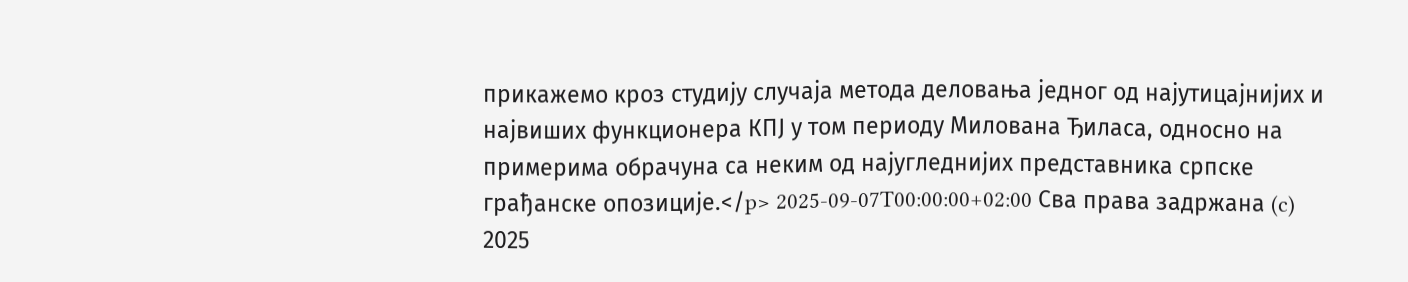прикажемо кроз студију случаја метода деловања једног од најутицајнијих и највиших функционера КПЈ у том периоду Милована Ђиласа, односно на примерима обрачуна са неким од најугледнијих представника српске грађанске опозиције.</p> 2025-09-07T00:00:00+02:00 Сва права задржана (c) 2025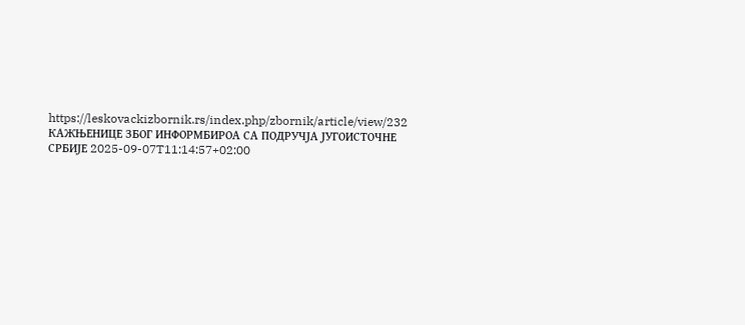https://leskovackizbornik.rs/index.php/zbornik/article/view/232 КАЖЊЕНИЦЕ ЗБОГ ИНФОРМБИРОА СА ПОДРУЧЈА ЈУГОИСТОЧНЕ СРБИЈЕ 2025-09-07T11:14:57+02:00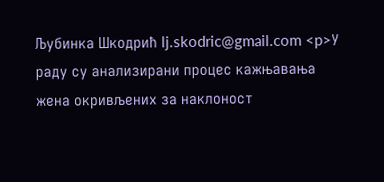Љубинка Шкодрић lj.skodric@gmail.com <p>У раду су анализирани процес кажњавања жена окривљених за наклоност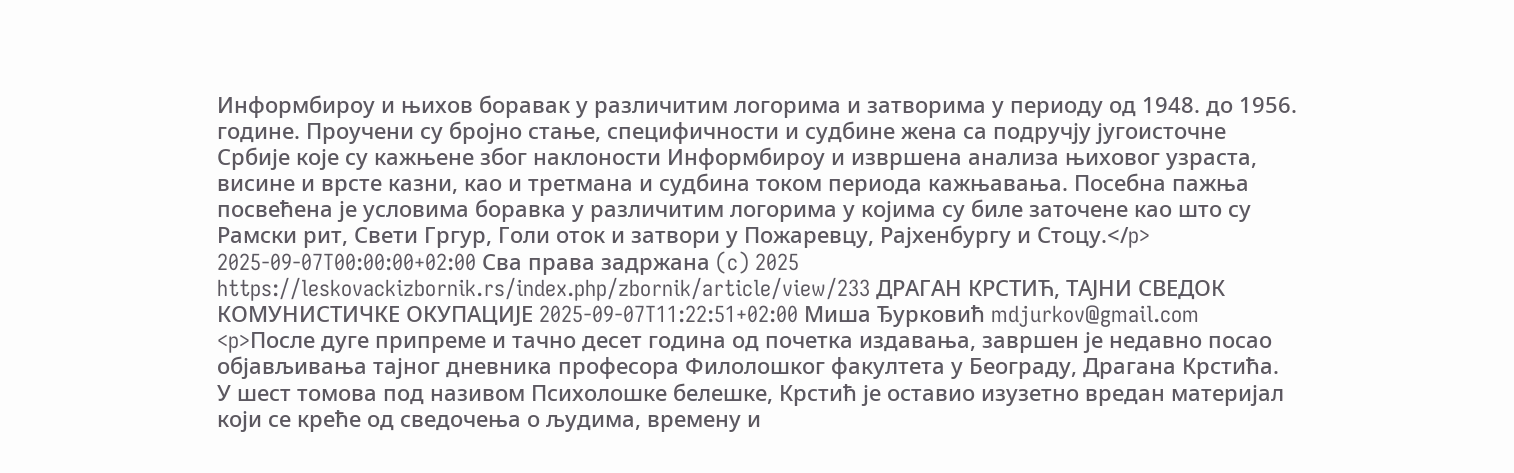Информбироу и њихов боравак у различитим логорима и затворима у периоду од 1948. до 1956. године. Проучени су бројно стање, специфичности и судбине жена са подручју југоисточне Србије које су кажњене због наклоности Информбироу и извршена анализа њиховог узраста, висине и врсте казни, као и третмана и судбина током периода кажњавања. Посебна пажња посвећена је условима боравка у различитим логорима у којима су биле заточене као што су Рамски рит, Свети Гргур, Голи оток и затвори у Пожаревцу, Рајхенбургу и Стоцу.</p> 2025-09-07T00:00:00+02:00 Сва права задржана (c) 2025 https://leskovackizbornik.rs/index.php/zbornik/article/view/233 ДРАГАН КРСТИЋ, ТАЈНИ СВЕДОК КОМУНИСТИЧКЕ ОКУПАЦИЈЕ 2025-09-07T11:22:51+02:00 Миша Ђурковић mdjurkov@gmail.com <p>После дуге припреме и тачно десет година од почетка издавања, завршен је недавно посао објављивања тајног дневника професора Филолошког факултета у Београду, Драгана Крстића. У шест томова под називом Психолошке белешке, Крстић је оставио изузетно вредан материјал који се креће од сведочења о људима, времену и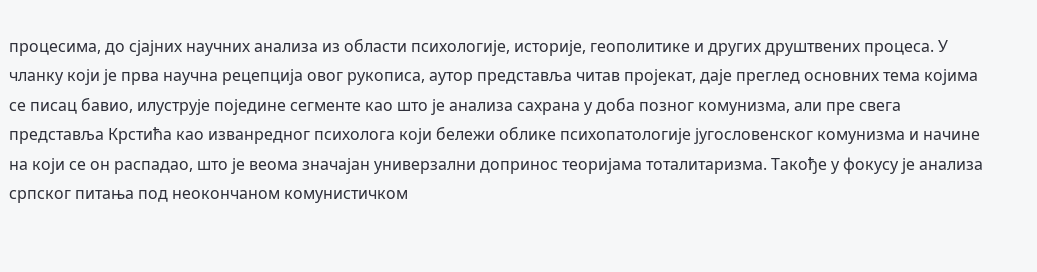процесима, до сјајних научних анализа из области психологије, историје, геополитике и других друштвених процеса. У чланку који је прва научна рецепција овог рукописа, аутор представља читав пројекат, даје преглед основних тема којима се писац бавио, илуструје поједине сегменте као што је анализа сахрана у доба позног комунизма, али пре свега представља Крстића као изванредног психолога који бележи облике психопатологије југословенског комунизма и начине на који се он распадао, што је веома значајан универзални допринос теоријама тоталитаризма. Такође у фокусу је анализа српског питања под неокончаном комунистичком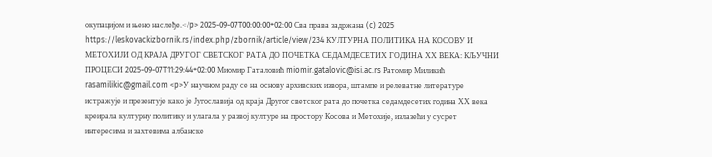окупацијом и њено наслеђе.</p> 2025-09-07T00:00:00+02:00 Сва права задржана (c) 2025 https://leskovackizbornik.rs/index.php/zbornik/article/view/234 КУЛТУРНА ПОЛИТИКА НА КОСОВУ И МЕТОХИЈИ ОД КРАЈА ДРУГОГ СВЕТСКОГ РАТА ДО ПОЧЕТКА СЕДАМДЕСЕТИХ ГОДИНА ХХ ВЕКА: КЉУЧНИ ПРОЦЕСИ 2025-09-07T11:29:44+02:00 Миомир Гаталовић miomir.gatalovic@isi.ac.rs Ратомир Миликић rasamilikic@gmail.com <p>У научном раду се на основу архивских извора, штампе и релеватне литературе истражује и презентује како је Југославија од краја Другог светског рата до почетка седaмдесетих година ХХ века креирала културну политику и улагала у развој културе на простору Косова и Метохије, излазећи у сусрет интересима и захтевима албанске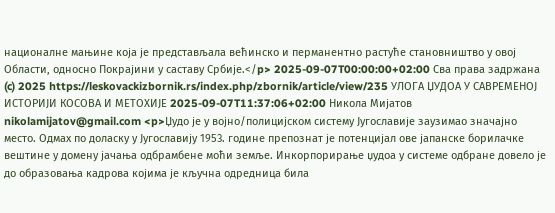националне мањине која је представљала већинско и перманентно растуће становништво у овој Области, односно Покрајини у саставу Србије.</p> 2025-09-07T00:00:00+02:00 Сва права задржана (c) 2025 https://leskovackizbornik.rs/index.php/zbornik/article/view/235 УЛОГА ЏУДОА У САВРЕМЕНОЈ ИСТОРИЈИ КОСОВА И МЕТОХИЈЕ 2025-09-07T11:37:06+02:00 Никола Мијатов nikolamijatov@gmail.com <p>Џудо је у војно/полицијском систему Југославије заузимао значајно место. Одмах по доласку у Југославију 1953. године препознат је потенцијал ове јапанске борилачке вештине у домену јачања одбрамбене моћи земље. Инкорпорирање џудоа у системе одбране довело је до образовања кадрова којима је кључна одредница била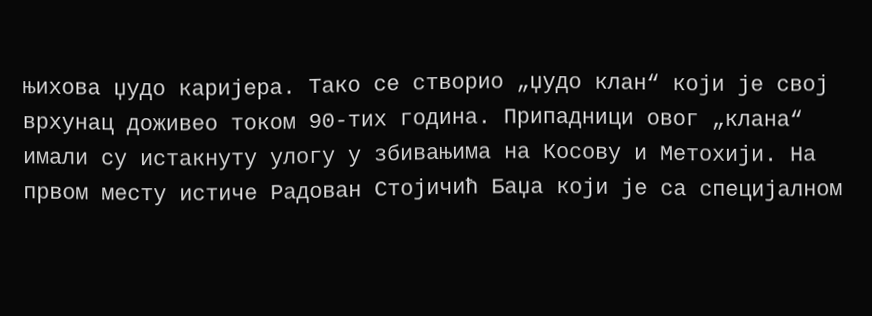њихова џудо каријера. Тако се створио „џудо клан“ који је свој врхунац доживео током 90-тих година. Припадници овог „клана“ имали су истакнуту улогу у збивањима на Косову и Метохији. На првом месту истиче Радован Стојичић Баџа који је са специјалном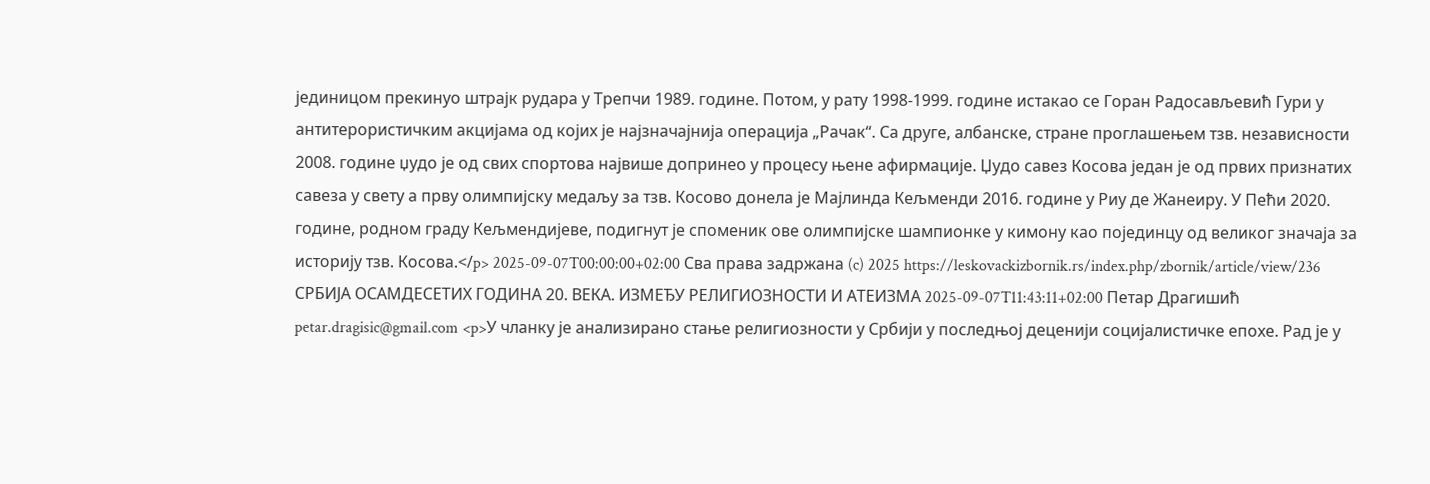јединицом прекинуо штрајк рудара у Трепчи 1989. године. Потом, у рату 1998-1999. године истакао се Горан Радосављевић Гури у антитерористичким акцијама од којих је најзначајнија операција „Рачак“. Са друге, албанске, стране проглашењем тзв. независности 2008. године џудо је од свих спортова највише допринео у процесу њене афирмације. Џудо савез Косова један је од првих признатих савеза у свету а прву олимпијску медаљу за тзв. Косово донела је Мајлинда Кељменди 2016. године у Риу де Жанеиру. У Пећи 2020. године, родном граду Кељмендијеве, подигнут је споменик ове олимпијске шампионке у кимону као појединцу од великог значаја за историју тзв. Косова.</p> 2025-09-07T00:00:00+02:00 Сва права задржана (c) 2025 https://leskovackizbornik.rs/index.php/zbornik/article/view/236 СРБИЈА ОСАМДЕСЕТИХ ГОДИНА 20. ВЕКА. ИЗМЕЂУ РЕЛИГИОЗНОСТИ И АТЕИЗМА 2025-09-07T11:43:11+02:00 Петар Драгишић petar.dragisic@gmail.com <p>У чланку је анализирано стање религиозности у Србији у последњој деценији социјалистичке епохе. Рад је у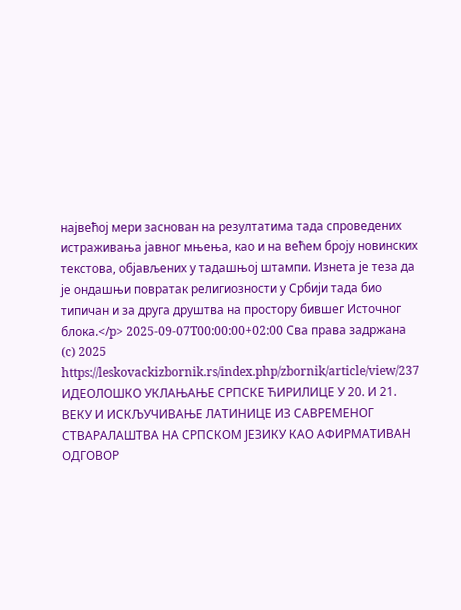највећој мери заснован на резултатима тада спроведених истраживања јавног мњења, као и на већем броју новинских текстова, објављених у тадашњој штампи. Изнета је теза да је ондашњи повратак религиозности у Србији тада био типичан и за друга друштва на простору бившег Источног блока.</p> 2025-09-07T00:00:00+02:00 Сва права задржана (c) 2025 https://leskovackizbornik.rs/index.php/zbornik/article/view/237 ИДЕОЛОШКО УКЛАЊАЊЕ СРПСКЕ ЋИРИЛИЦЕ У 20. И 21. ВЕКУ И ИСКЉУЧИВАЊЕ ЛАТИНИЦЕ ИЗ САВРЕМЕНОГ СТВАРАЛАШТВА НА СРПСКОМ ЈЕЗИКУ КАО АФИРМАТИВАН ОДГОВОР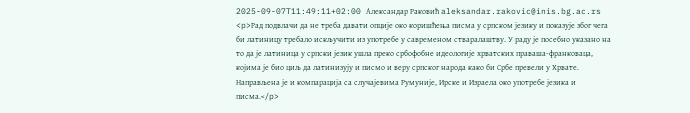2025-09-07T11:49:11+02:00 Александар Раковић aleksandar.rakovic@inis.bg.ac.rs <p>Рад подвлачи да не треба давати опције око коришћења писма у српском језику и показује због чега би латиницу требало искључити из употребе у савременом стваралаштву. У раду је посебно указано на то да је латиница у српски језик ушла преко србофобне идеологије хрватских праваша-франковаца, којима је био циљ да латинизују и писмо и веру српског народа како би Србе превели у Хрвате. Направљена је и компарација са случајевима Румуније, Ирске и Израела око употребе језика и писма.</p>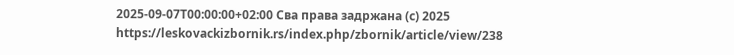2025-09-07T00:00:00+02:00 Сва права задржана (c) 2025 https://leskovackizbornik.rs/index.php/zbornik/article/view/238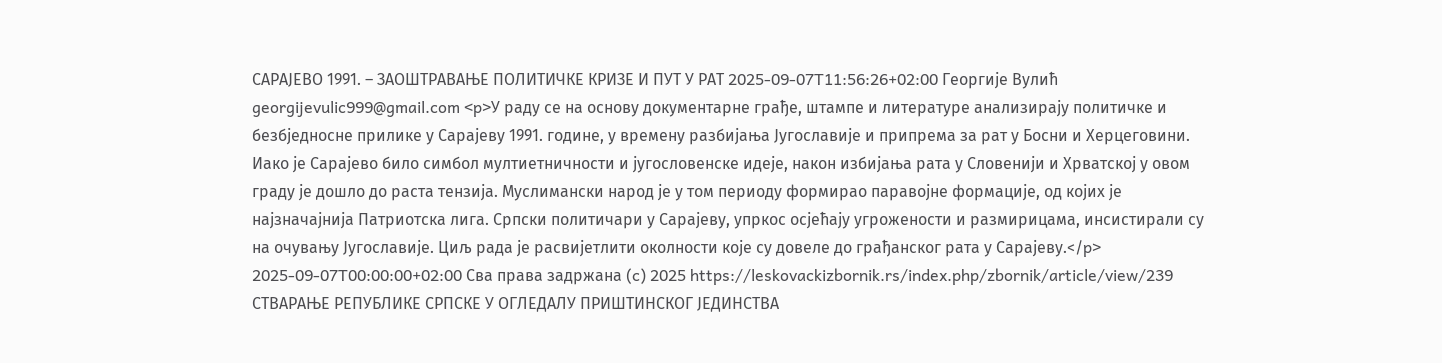САРАЈЕВО 1991. – ЗАОШТРАВАЊЕ ПОЛИТИЧКЕ КРИЗЕ И ПУТ У РАТ 2025-09-07T11:56:26+02:00 Георгије Вулић georgijevulic999@gmail.com <p>У раду се на основу документарне грађе, штампе и литературе анализирају политичке и безбједносне прилике у Сарајеву 1991. године, у времену разбијања Југославије и припрема за рат у Босни и Херцеговини. Иако је Сарајево било симбол мултиетничности и југословенске идеје, након избијања рата у Словенији и Хрватској у овом граду је дошло до раста тензија. Муслимански народ је у том периоду формирао паравојне формације, од којих је најзначајнија Патриотска лига. Српски политичари у Сарајеву, упркос осјећају угрожености и размирицама, инсистирали су на очувању Југославије. Циљ рада је расвијетлити околности које су довеле до грађанског рата у Сарајеву.</p> 2025-09-07T00:00:00+02:00 Сва права задржана (c) 2025 https://leskovackizbornik.rs/index.php/zbornik/article/view/239 СТВАРАЊЕ РЕПУБЛИКЕ СРПСКЕ У ОГЛЕДАЛУ ПРИШТИНСКOГ ЈЕДИНСТВА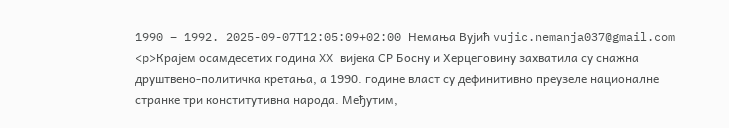1990 – 1992. 2025-09-07T12:05:09+02:00 Немања Вујић vujic.nemanja037@gmail.com <p>Крајем осамдесетих година XX вијека СР Босну и Херцеговину захватила су снажна друштвено-политичка кретања, а 1990. године власт су дефинитивно преузеле националне странке три конститутивна народа. Међутим,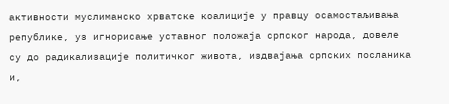активности муслиманско хрватске коалиције у правцу осамостаљивања републике, уз игнорисање уставног положаја српског народа, довеле су до радикализације политичког живота, издвајања српских посланика и,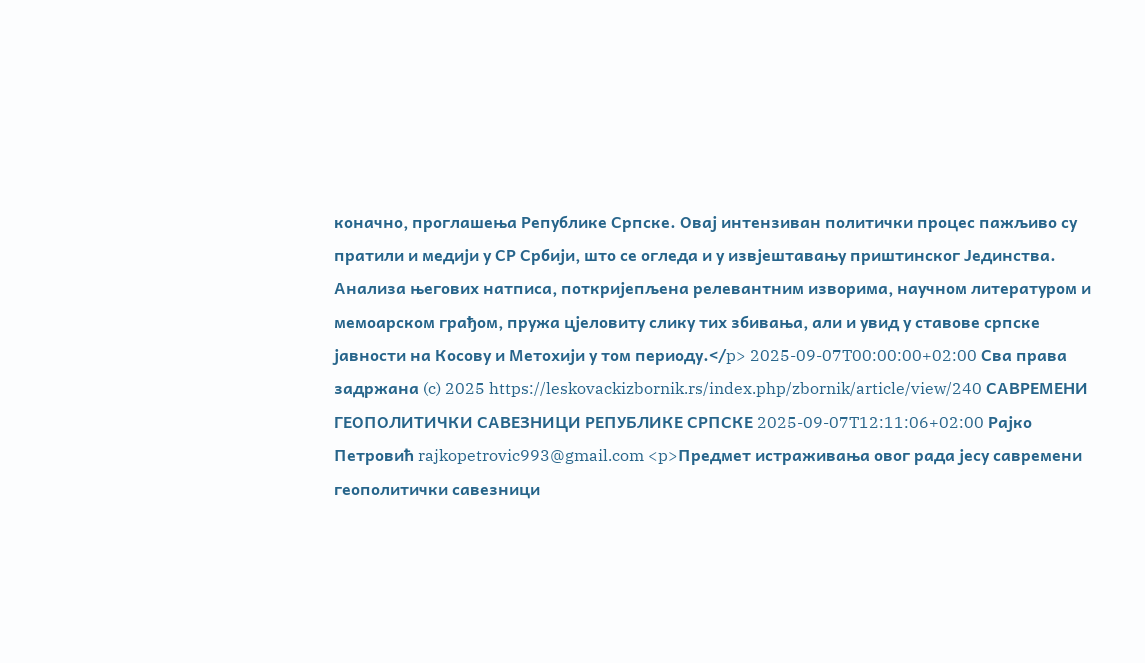коначно, проглашења Републике Српске. Овај интензиван политички процес пажљиво су пратили и медији у СР Србији, што се огледа и у извјештавању приштинског Јединства. Анализа његових натписа, поткријепљена релевантним изворима, научном литературом и мемоарском грађом, пружа цјеловиту слику тих збивања, али и увид у ставове српске јавности на Косову и Метохији у том периоду.</p> 2025-09-07T00:00:00+02:00 Сва права задржана (c) 2025 https://leskovackizbornik.rs/index.php/zbornik/article/view/240 САВРЕМЕНИ ГЕОПОЛИТИЧКИ САВЕЗНИЦИ РЕПУБЛИКЕ СРПСКЕ 2025-09-07T12:11:06+02:00 Рајко Петровић rajkopetrovic993@gmail.com <p>Предмет истраживања овог рада јесу савремени геополитички савезници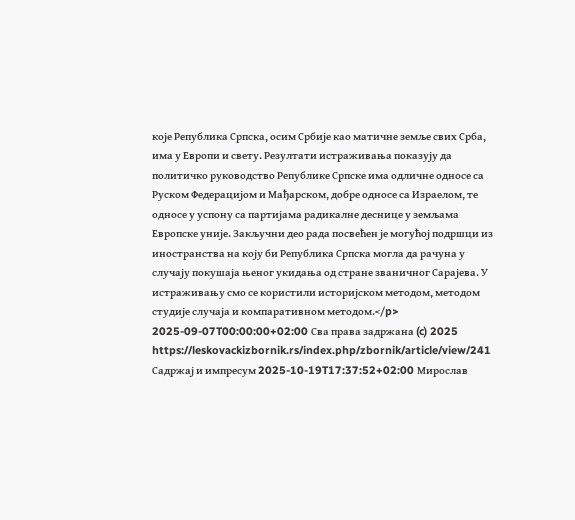које Република Српска, осим Србије као матичне земље свих Срба, има у Европи и свету. Резултати истраживања показују да политичко руководство Републике Српске има одличне односе са Руском Федерацијом и Мађарском, добре односе са Израелом, те односе у успону са партијама радикалне деснице у земљама Европске уније. Закључни део рада посвећен је могућој подршци из иностранства на коју би Република Српска могла да рачуна у случају покушаја њеног укидања од стране званичног Сарајева. У истраживању смо се користили историјском методом, методом студије случаја и компаративном методом.</p> 2025-09-07T00:00:00+02:00 Сва права задржана (c) 2025 https://leskovackizbornik.rs/index.php/zbornik/article/view/241 Садржај и импресум 2025-10-19T17:37:52+02:00 Мирослав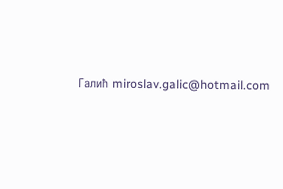Галић miroslav.galic@hotmail.com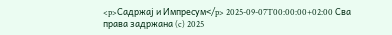<p>Садржај и Импресум</p> 2025-09-07T00:00:00+02:00 Сва права задржана (c) 2025